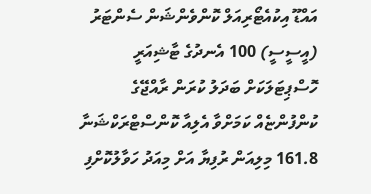އައްޑޫ އިކުއެޓޯރިއަލް ކޮންވެންޝަން ސެންޓަރު (އީސީސީ) 100 އެނދުގެ ޓާޝިއަރީ ހޮސްޕިޓަލަކަށް ބަދަލު ކުރަން ރާއްޖޭގެ ކުންފުންޏެއް ކަމަށްވާ އެލިއާ ކޮންސްޓްރަކްޝަނާ 161.8 މިލިއަން ރުފިޔާ އަށް މިއަދު ހަވާލުކޮށްފި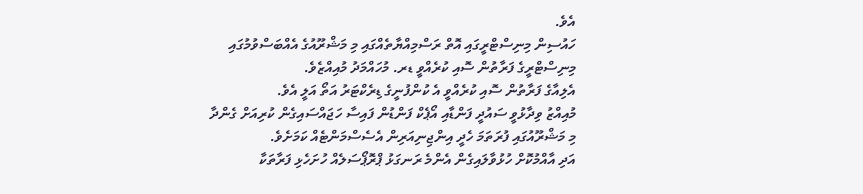އެވެ.
ހައުސިން މިނިސްޓްރީގައި އޮތް ރަސްމިއްޔާތެއްގައި މި މަޝްރޫއުގެ އެއްބަސްވުމުގައި މިނިސްޓްރީގެ ފަރާތުން ސޮއި ކުރެއްވީ ޑރ. މުހައްމަދު މުއިއްޒެވެ.
އެލިއާގެ ފަރާތުން ސޮއި ކުރެއްވީ އެ ކުންފުނީގެ ޑިރެކްޓަރު އަތޯ އަލީ އެވެ.
މުއިއްޒު ވިދާޅުވީ ސައުދީ ފަންޑާއި އޯޕެކް ފަންޑުން ފައިސާ ހަޖައްސައިގެން ކުރިއަށް ގެންދާ މި މަޝްރޫއުގައި ފުރަތަމަ ހެދީ އިންޖިނިއަރިން އެސެސްމަންޓެއް ކަމަށެވެ.
އަދި އާއްމުކޮށް ހުޅުވާލައިގެން އެންމެ ރަނގަޅު ޕްރޮޕޯސަލެއް ހުށަހެޅި ފަރާތަކާ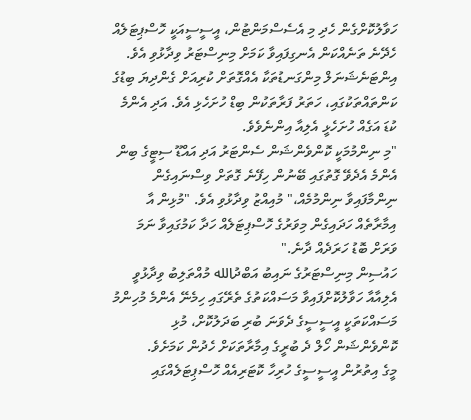ހަވާލުކޮށްގެން ހެދި މި އެސެސްމަންޓުން، އީސީސީއަކީ ހޮސްޕިޓަލެއް ހެދޭނެ ތަނެއްކަން އެނގިފައިވާ ކަމަށް މިނިސްޓަރު ވިދާޅުވި އެވެ.
އިންޓަނެޝަނަލް މިންގަނޑުތަކާ އެއްގޮތަށް ކުރިއަށް ގެންދިޔަ ބިޑުގެ ކަންތައްތަކުގައި، ހަތަރު ފަރާތަކުން ބިޑް ހުށަހެޅި އެވެ. އަދި އެންމެ ކުޑަ އަގެއް ހުށަހެޅީ އެލިއާ އިންނެވެވެ.
"މި ނިންމުމަކީ ކޮންވެންޝަން ސެންޓަރު އަދި އައްޑޫ ސިޓީގެ ބިން އެންމެ އެދެވޭ ގޮތުގައި ބޭނުން ހިފޭނެ ގޮތަށް ވިސްނައިގެން ނިންމާފައިވާ ނިންމުމެއް،" މުއިއްޒު ވިދާޅުވި އެވެ. "މުޅިން އާ އިމާރާތެއް ހަދައިގެން މިވަރުގެ ހޮސްޕިޓަލެއް ހަދާ ކަމުގައިވާ ނަމަ ވަރަށް ބޮޑު ހަރަދެއް ދާނެ."
ހައުސިން މިނިސްޓަރުގެ ނައިބު އަބްދުالله މުއްތަލިބު ވިދާޅުވީ އެލިއާއާ ހަވާލުކޮށްފައިވާ މަސައްކަތުގެ ތެރޭގައި ހިމެނޭ އެންމެ މުހިންމު މަސައްކަތަކީ އީސީސީގެ ދެވަނަ ބުރި ބަދަލުކޮށް، މުޅި ކޮންވެންޝަން ހޯލް ދެ ބުރީގެ އިމާރާތަކަށް ހެދުން ކަމަށެވެ.
މީގެ އިތުރުން އީސީސީގެ ހުރިހާ ކޮޓަރިއެއް ހޮސްޕިޓަލެއްގައި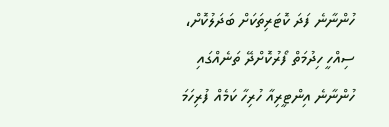ހުންނާނެ ފަދަ ކޮޓަރިތަކަށް ބަދަލުކޮށް، ސިއްހީ ހިދުމަތް ފޯރުކޮށްދޭ ތަނެއްގައި ހުންނާނެ އިންޓީރިއާ ހުރިހާ ކަމެއް ފުރިހަމަ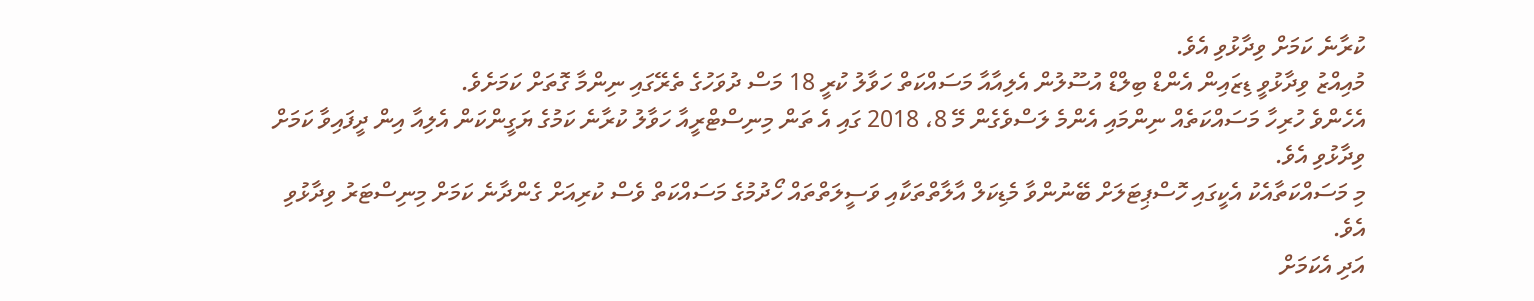ކުރާނެ ކަމަށް ވިދާޅުވި އެވެ.
މުއިއްޒު ވިދާޅުވީ ޑިޒައިން އެންޑް ބިލްޑް އުސޫލުން އެލިއާއާ މަސައްކަތް ހަވާލު ކުރީ 18 މަސް ދުވަހުގެ ތެރޭގައި ނިންމާ ގޮތަށް ކަމަށެވެ.
އެހެންވެ ހުރިހާ މަސައްކަތެއް ނިންމައި އެންމެ ލަސްވެގެން މޭ 8، 2018 ގައި އެ ތަން މިނިސްޓްރީއާ ހަވާލު ކުރާނެ ކަމުގެ ޔަގީންކަން އެލިއާ އިން ދީފައިވާ ކަމަށް ވިދާޅުވި އެވެ.
މި މަސައްކަތާއެކު އެކީގައި ހޮސްޕިޓަލަށް ބޭނުންވާ މެޑިކަލް އާލާތްތަކާއި ވަސީލަތްތައް ހޯދުމުގެ މަސައްކަތް ވެސް ކުރިއަށް ގެންދާނެ ކަމަށް މިނިސްޓަރު ވިދާޅުވި އެވެ.
އަދި އެކަމަށް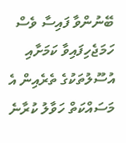ބޭނުންވާ ފައިސާ ވެސް ހަމަޖެހިފައިވާ ކަމަށާއި އުސޫލުތަކުގެ ތެރެއިން އެ މަސައްކަތް ހަވާލު ކުރާނެ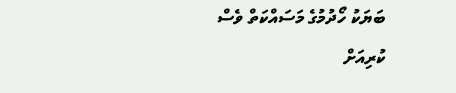ބަޔަކު ހޯދުމުގެ މަސައްކަތް ވެސް ކުރިއަށް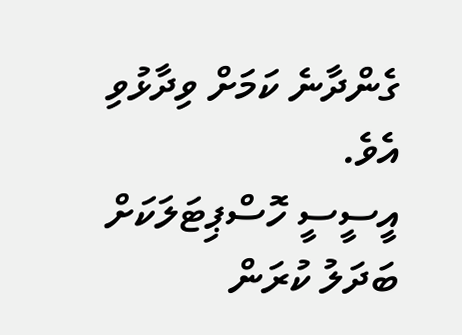ގެންދާނެ ކަމަށް ވިދާޅުވި އެވެ.
އީސީސީ ހޮސްޕިޓަލަކަށް ބަދަލު ކުރަން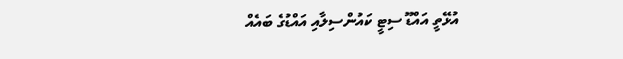އުޅޭތީ އައްޑޫ ސިޓީ ކައުންސިލާއި އައްޑުގެ ބައެއް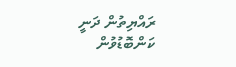ރައްޔިތުން ދަނީ ކަންބޮޑުވުން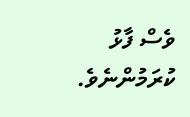ވެސް ފާޅު ކުރަމުންނެވެ.